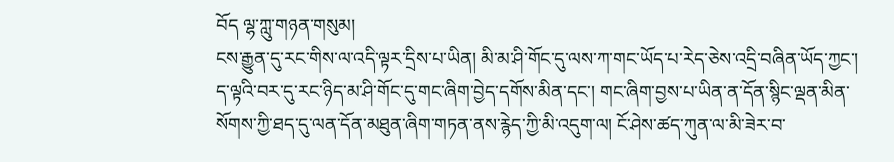བོད ལྷ་ཀླུ་གཉན་གསུམ།
ངས་རྒྱུན་དུ་རང་གིས་ལ་འདི་ལྟར་དྲིས་པ་ཡིན། མི་མ་ཤི་གོང་དུ་ལས་ཀ་གང་ཡོད་པ་རེད་ཅེས་འདྲི་བཞིན་ཡོད་ཀྱང་། ད་ལྟའི་བར་དུ་རང་ཉིད་མ་ཤི་གོང་དུ་གང་ཞིག་བྱེད་དགོས་མིན་དང་། གང་ཞིག་བྱས་པ་ཡིན་ན་དོན་སྙིང་ལྡན་མིན་སོགས་ཀྱི་ཐད་དུ་ལན་དོན་མཐུན་ཞིག་གཏན་ནས་རྙེད་ཀྱི་མི་འདུག་ལ། ངོ་ཤེས་ཚད་ཀུན་ལ་མི་ཟེར་བ་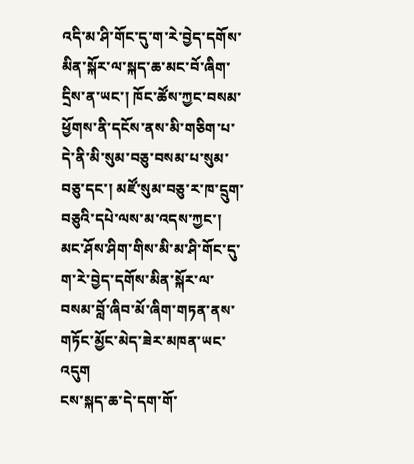འདི་མ་ཤི་གོང་དུ་ག་རེ་བྱེད་དགོས་མིན་སྐོར་ལ་སྐད་ཆ་མང་བོ་ཞིག་དྲིས་ན་ཡང་། ཁོང་ཚོས་ཀྱང་བསམ་ཕྱོགས་ནི་དངོས་ནས་མི་གཅིག་པ་དེ་ནི་མི་སུམ་བཅུ་བསམ་པ་སུམ་བཅུ་དང་། མཛོ་སུམ་བཅུ་ར་ཁ་དྲུག་བཅུའི་དཔེ་ལས་མ་འདས་ཀྱང་། མང་ཤོས་ཤིག་གིས་མི་མ་ཤི་གོང་དུ་ག་རེ་བྱེད་དགོས་མིན་སྐོར་ལ་བསམ་བློ་ཞིབ་མོ་ཞིག་གཏན་ནས་གཏོང་མྱོང་མེད་ཟེར་མཁན་ཡང་འདུག
ངས་སྐད་ཆ་དེ་དག་གོ་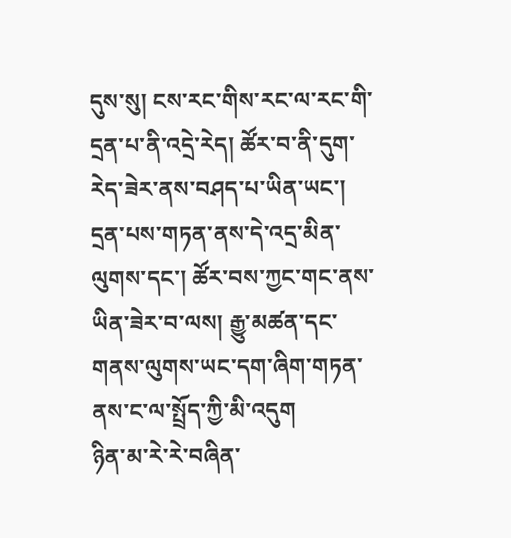དུས་སུ། ངས་རང་གིས་རང་ལ་རང་གི་དྲན་པ་ནི་འདྲེ་རེད། ཚོར་བ་ནི་དུག་རེད་ཟེར་ནས་བཤད་པ་ཡིན་ཡང་། དྲན་པས་གཏན་ནས་དེ་འདྲ་མིན་ལུགས་དང་། ཚོར་བས་ཀྱང་གང་ནས་ཡིན་ཟེར་བ་ལས། རྒྱུ་མཚན་དང་གནས་ལུགས་ཡང་དག་ཞིག་གཏན་ནས་ང་ལ་སྤྲོད་ཀྱི་མི་འདུག
ཉིན་མ་རེ་རེ་བཞིན་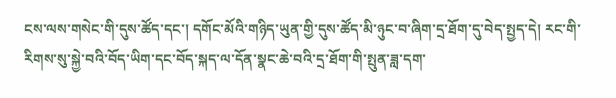ངས་ལས་གསེང་གི་དུས་ཚོད་དང་། དགོང་མོའི་གཉིད་ཡུན་གྱི་དུས་ཚོད་མི་ཉུང་བ་ཞིག་དྲ་ཐོག་དུ་བེད་སྤྱད་དེ། རང་གི་རིགས་སུ་སྐྱེ་བའི་བོད་ཡིག་དང་བོད་སྐད་ལ་དོན་སྣང་ཆེ་བའི་དྲ་ཐོག་གི་སྤུན་ཟླ་དག་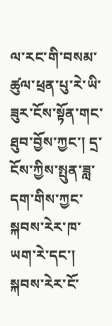ལ་རང་གི་བསམ་ཚུལ་ཕྲན་པུ་རེ་ཡི་ཟུར་ངོས་སྟོན་གང་ཐུབ་བྱོས་ཀྱང་། དྲ་ངོས་ཀྱིས་སྤུན་ཟླ་དག་གིས་ཀྱང་སྐབས་རེར་ཁ་ཡག་རེ་དང་། སྐབས་རེར་ངོ་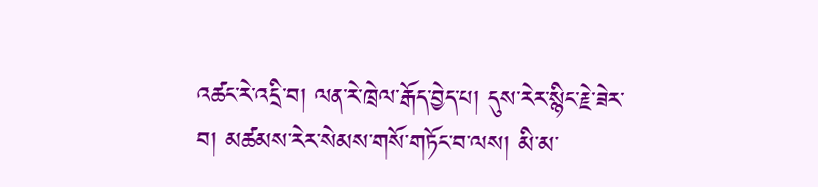འཚང་རེ་འདྲི་བ། ལན་རེ་ཁྲེལ་རྒོད་བྱེད་པ། དུས་རེར་སྙིང་རྗེ་ཟེར་བ། མཚམས་རེར་སེམས་གསོ་གཏོང་བ་ལས། མི་མ་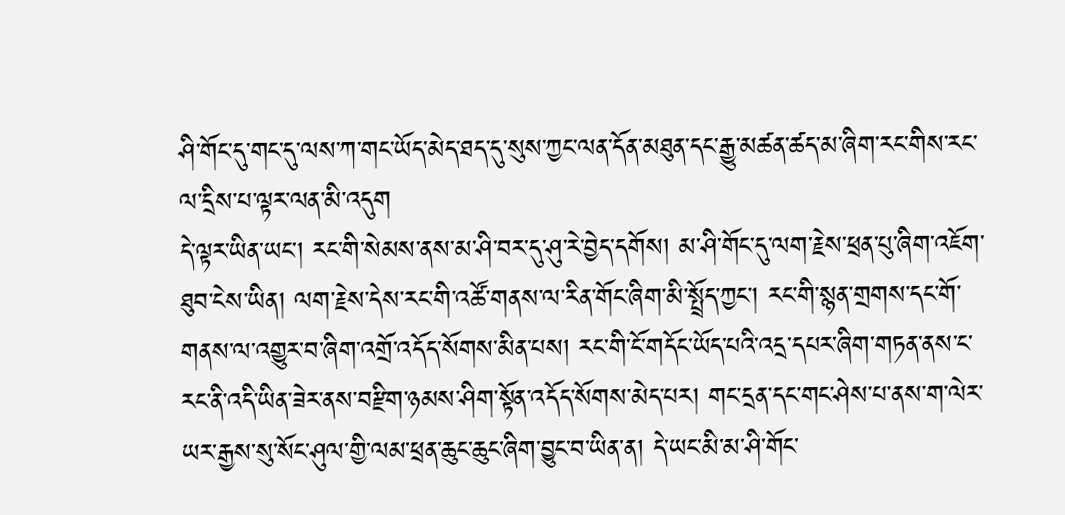ཤི་གོང་དུ་གང་དུ་ལས་ཀ་གང་ཡོད་མེད་ཐད་དུ་སུས་ཀྱང་ལན་དོན་མཐུན་དང་རྒྱུ་མཚན་ཚད་མ་ཞིག་རང་གིས་རང་ལ་དྲིས་པ་ལྟར་ལན་མི་འདུག
དེ་ལྟར་ཡིན་ཡང་། རང་གི་སེམས་ནས་མ་ཤི་བར་དུ་ཤུ་རེ་བྱེད་དགོས། མ་ཤི་གོང་དུ་ལག་རྗེས་ཕྲན་པུ་ཞིག་འཇོག་ཐུབ་ངེས་ཡིན། ལག་རྗེས་དེས་རང་གི་འཚོ་གནས་ལ་རིན་གོང་ཞིག་མི་སྤྲོད་ཀྱང་། རང་གི་སྙན་གྲགས་དང་གོ་གནས་ལ་འགྱུར་བ་ཞིག་འགྲོ་འདོད་སོགས་མིན་པས། རང་གི་ངོ་གདོང་ཡོད་པའི་འདྲ་དཔར་ཞིག་གཏན་ནས་ང་རང་ནི་འདི་ཡིན་ཟེར་ནས་བརྫིག་ཉམས་ཤིག་སྟོན་འདོད་སོགས་མེད་པར། གང་དྲན་དང་གང་ཤེས་པ་ནས་ག་ལེར་ཡར་རྒྱས་སུ་སོང་ཤུལ་གྱི་ལམ་ཕྲན་ཆུང་ཆུང་ཞིག་བྱུང་བ་ཡིན་ན། དེ་ཡང་མི་མ་ཤི་གོང་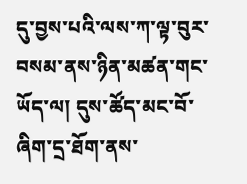དུ་བྱས་པའི་ལས་ཀ་ལྟ་བུར་བསམ་ནས་ཉིན་མཚན་གང་ཡོད་ལ། དུས་ཚོད་མང་བོ་ཞིག་དྲ་ཐོག་ནས་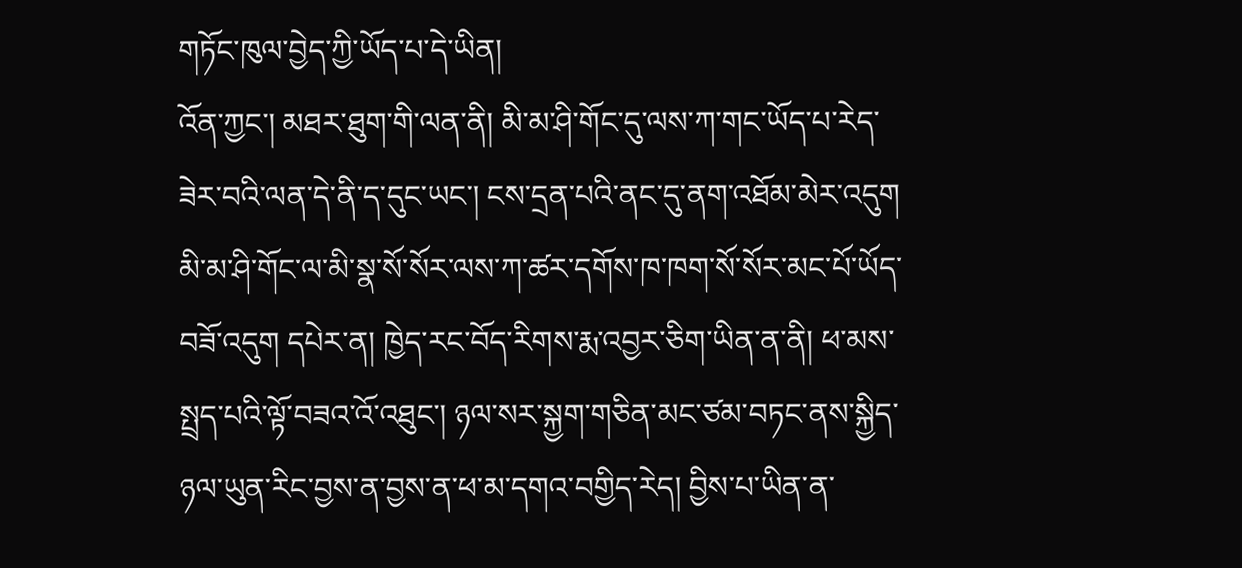གཏོང་ཁུལ་བྱེད་ཀྱི་ཡོད་པ་དེ་ཡིན།
འོན་ཀྱང་། མཐར་ཐུག་གི་ལན་ནི། མི་མ་ཤི་གོང་དུ་ལས་ཀ་གང་ཡོད་པ་རེད་ཟེར་བའི་ལན་དེ་ནི་ད་དུང་ཡང་། ངས་དྲན་པའི་ནང་དུ་ནག་འཐོམ་མེར་འདུག
མི་མ་ཤི་གོང་ལ་མི་སྣ་སོ་སོར་ལས་ཀ་ཚར་དགོས་ཁ་ཁག་སོ་སོར་མང་པོ་ཡོད་བཟོ་འདུག དཔེར་ན། ཁྱེད་རང་བོད་རིགས་རྨ་འབྱར་ཅིག་ཡིན་ན་ནི། ཕ་མས་སྤྲད་པའི་ལྟོ་བཟའ་འོ་འཐུང་། ཉལ་སར་སྐྱག་གཅིན་མང་ཙམ་བཏང་ནས་སྐྱིད་ཉལ་ཡུན་རིང་བྱས་ན་བྱས་ན་ཕ་མ་དགའ་བགྱིད་རེད། བྱིས་པ་ཡིན་ན་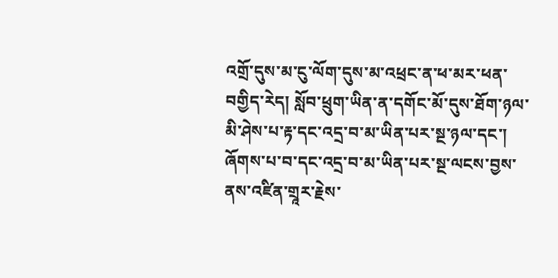འགྲོ་དུས་མ་ངུ་ལོག་དུས་མ་འཕྲང་ན་ཕ་མར་ཕན་བགྱིད་རེད། སློབ་ཕྲུག་ཡིན་ན་དགོང་མོ་དུས་ཐོག་ཉལ་མི་ཤེས་པ་རྟ་དང་འདྲ་བ་མ་ཡིན་པར་སྔ་ཉལ་དང་། ཞོགས་པ་བ་དང་འདྲ་བ་མ་ཡིན་པར་སྔ་ལངས་བྱས་ནས་འཛིན་གྲཱར་རྗེས་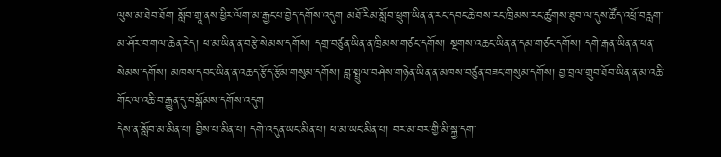ལུས་མ་ཐེབ་ཐོག སློབ་གྲཱ་ནས་ཕྱིར་ལོག་མ་རྒྱང་པ་བྱེད་དགོས་འདུག མཐོ་རིམ་སློབ་ཕྲུག་ཡིན་ན་རང་དབང་ཆེ་བས་རང་ཁྲིམས་རང་ཚུགས་ཐུབ་ལ་དུས་ཚོད་འཕྲོ་བརླག་མ་ཤོར་བ་གལ་ཆེན་རེད། ཕ་མ་ཡིན་ན་བརྩེ་སེམས་དགོས། དགྲ་བཙུན་ཡིན་ན་ཁྲིམས་གཙང་དགོས། སྔགས་འཆང་ཡིན་ན་དམ་གཙང་དགོས། དགེ་རྒན་ཡིན་ན་ཕན་སེམས་དགོས། མཁས་དབང་ཡིན་ན་འཆད་རྩོད་རྩོམ་གསུམ་དགོས། བླ་སྤྲུལ་བཤེས་གཉེན་ཡིན་ན་མཁས་བཙུན་བཟང་གསུམ་དགོས། བྱ་བྲལ་གྲུབ་ཐོབ་ཡིན་ན་མ་འཆི་གོང་ལ་འཆི་བ་རྒྱུན་དུ་བསྒོམས་དགོས་འདུག
དེས་ན་སློབ་མ་མིན་པ། བྱིས་པ་མིན་པ། དགེ་འདུན་ཡང་མིན་པ། ཕ་མ་ཡང་མིན་པ། བར་མ་བར་གྱི་མི་སྐྱ་དག་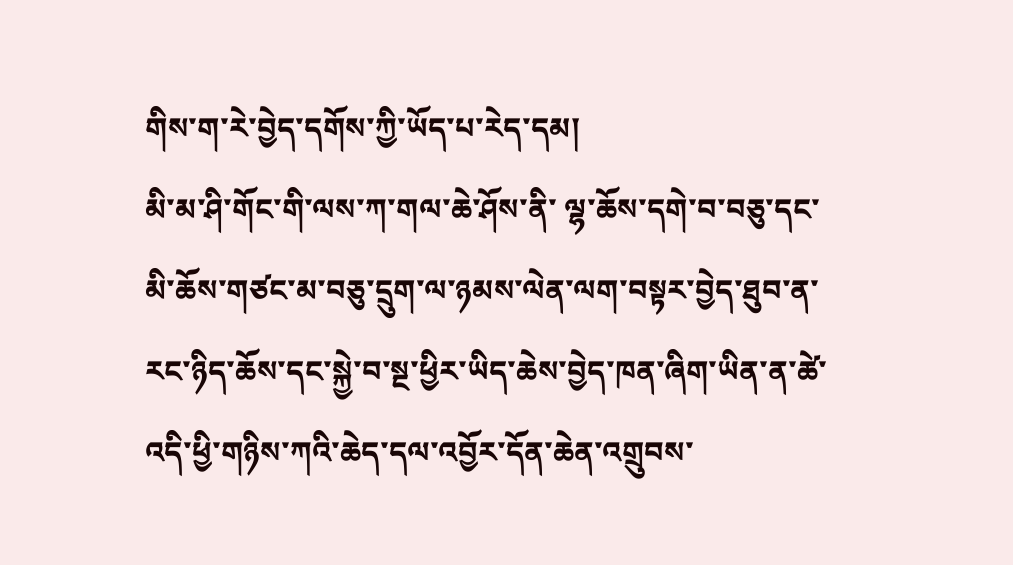གིས་ག་རེ་བྱེད་དགོས་ཀྱི་ཡོད་པ་རེད་དམ།
མི་མ་ཤི་གོང་གི་ལས་ཀ་གལ་ཆེ་ཤོས་ནི་ ལྷ་ཆོས་དགེ་བ་བཅུ་དང་མི་ཆོས་གཙང་མ་བཅུ་དྲུག་ལ་ཉམས་ལེན་ལག་བསྟར་བྱེད་ཐུབ་ན་ རང་ཉིད་ཆོས་དང་སྐྱེ་བ་སྔ་ཕྱིར་ཡིད་ཆེས་བྱེད་ཁན་ཞིག་ཡིན་ན་ཚེ་འདི་ཕྱི་གཉིས་ཀའི་ཆེད་དལ་འབྱོར་དོན་ཆེན་འགྲུབས་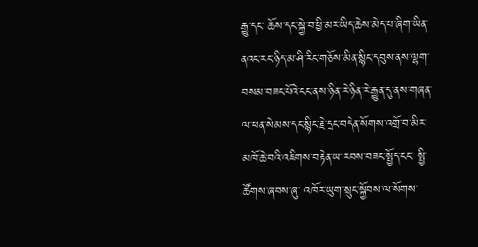རྒྱུ་དང་ ཆོས་དང་སྐྱེ་བ་ཕྱི་མར་ཡིད་ཆེས་མེད་པ་ཞིག་ཡིན་ནའང་རང་ཉིད་མ་ཤི་རིང་གཅོས་མིན་སྙིང་དབུས་ནས་ལྷག་བསམ་བཟང་པོའེ་ངང་ནས་ཉིན་རེ་ཉིན་རེ་རྒྱུན་དུ་ནས་གཞན་ལ་ཕན་སེམས་དང་སྙིང་རྗེ་དྲང་བདེན་སོགས་འགྲོ་བ་མིར་མཁོ་ཆེ་བའི་འཇིགས་བརྟེན་ཡ་རབས་བཟང་སྤྱོད་ངང་ སྤྱི་ཚོགས་ཞབས་ཞུ་ འཁོར་ཡུག་སྲུང་སྐྱོབས་ལ་སོགས་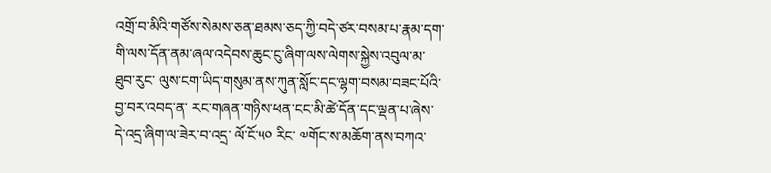འགྲོ་བ་མིའི་གཙོས་སེམས་ཅན་ཐམས་ཅད་ཀྱི་བདེ་ཙར་བསམ་པ་རྣམ་དག་གི་ལས་དོན་ནམ་ཞལ་འདེབས་ཆུང་ངུ་ཞིག་ལས་ལེགས་སྐྱེས་འབུལ་མ་ཐུབ་རུང་ ལུས་ངག་ཡིད་གསུམ་ནས་ཀུན་སློང་དང་ལྷག་བསམ་བཟང་པོའི་བྱ་བར་འབད་ན་ རང་གཞན་གཉིས་ཕན་ངང་མི་ཚེ་དོན་དང་ལྡན་པ་ཞེས་དེ་འདྲ་ཞིག་ལ་ཟེར་བ་འདྲ་ ལོ་ངོ་༥༠ རིང་ ༧གོང་ས་མཆོག་ནས་བཀའ་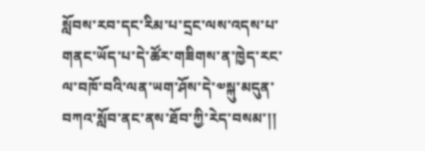སློབས་རབ་དང་རིམ་པ་དྲང་ལས་འདས་པ་གནང་ཡོད་པ་དེ་ཚོར་གཟིགས་ན་ཁྱེད་རང་ལ་བཁོ་བའི་ལན་ཡག་ཤོས་དེ་༧སྐུ་མདུན་བཀའ་སློབ་ནང་ནས་ཐོབ་ཀྱི་རེད་བསམ་།།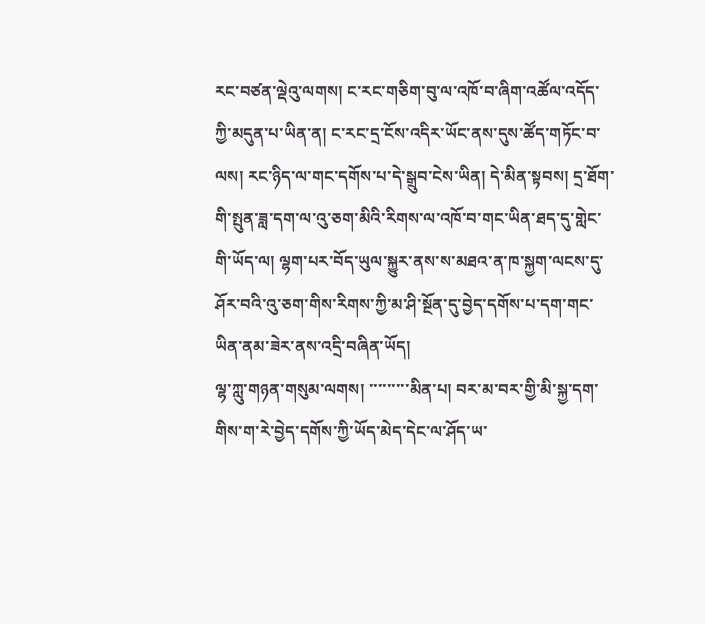རང་བཙན་ལྡེའུ་ལགས། ང་རང་གཅིག་བུ་ལ་འཁོ་བ་ཞིག་འཚོལ་འདོད་ཀྱི་མདུན་པ་ཡིན་ན། ང་རང་དྲ་ངོས་འདིར་ཡོང་ནས་དུས་ཚོད་གཏོང་བ་ལས། རང་ཉིད་ལ་གང་དགོས་པ་དེ་སྒྲུབ་ངེས་ཡིན། དེ་མིན་སྟབས། དྲ་ཐོག་གི་སྤུན་ཟླ་དག་ལ་འུ་ཅག་མིའི་རིགས་ལ་འཁོ་བ་གང་ཡིན་ཐད་དུ་གླེང་གི་ཡོད་ལ། ལྷག་པར་བོད་ཡུལ་སྐྱུར་ནས་ས་མཐའ་ན་ཁ་སྐྱག་ལངས་དུ་ཤོར་བའི་འུ་ཅག་གིས་རིགས་ཀྱི་མ་ཤི་སྔོན་དུ་བྱེད་དགོས་པ་དག་གང་ཡིན་ནམ་ཟེར་ནས་འདྲི་བཞིན་ཡོད།
ལྷ་ཀླུ་གཉན་གསུམ་ལགས། ་་་་་་་་་མིན་པ། བར་མ་བར་གྱི་མི་སྐྱ་དག་གིས་ག་རེ་བྱེད་དགོས་ཀྱི་ཡོད་མེད་དེང་ལ་ཤོད་ཡ་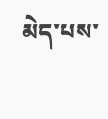མེད་པས་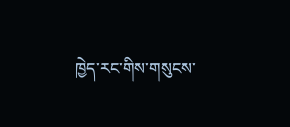ཁྱེད་རང་གིས་གསུངས་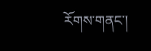རོགས་གནང་།